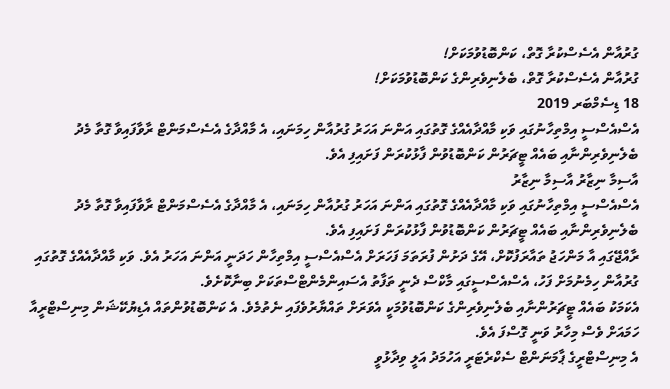ގުރުއާން އެސެސްކުރާ ގޮތް، ކަންބޮޑުވުމަކަށް!
ގުރުއާން އެސެސްކުރާ ގޮތް، ބެލެނިވެރިންގެ ކަންބޮޑުވުމަކަށް!
18 ޑިސެމްބަރ 2019
އެސްއެސްސީ އިމްތިހާނުގައި ވަކި މާއްދާއެއްގެ ގޮތުގައި އަންނަ އަހަރު ގުރުއާން ހިމަނައި، އެ މާއްދާގެ އެސެސްމަންޓް ރާވާފައިވާ ގޮތާ މެދު ބެލެނިވެރިންނާއި ބައެއް ޓީޗަރުން ކަންބޮޑުވުން ފާޅުކުރަން ފަށައިފި އެވެ.
އާސިމާ ނިޒާރު އާސިމާ ނިޒާރު
އެސްއެސްސީ އިމްތިހާނުގައި ވަކި މާއްދާއެއްގެ ގޮތުގައި އަންނަ އަހަރު ގުރުއާން ހިމަނައި، އެ މާއްދާގެ އެސެސްމަންޓް ރާވާފައިވާ ގޮތާ މެދު ބެލެނިވެރިންނާއި ބައެއް ޓީޗަރުން ކަންބޮޑުވުން ފާޅުކުރަން ފަށައިފި އެވެ.
ރާއްޖޭގައި އާ މަންހަޖު ތައާރަފުކޮށް، އޭގެ ދަށުން ފުރަތަމަ ފަހަރަށް އެސްއެސްސީ އިމްތިހާން ހަދަނީ އަންނަ އަހަރު އެވެ. ވަކި މާއްދާއެއްގެ ގޮތުގައި ގުރުއާން ހިމެނުމަށް ފަހު، އެސްއެސްސީގައި މާކްސް ދެނީ ތަފާތު އެސައިންމެންޓްސްތަކަށް ބިނާކޮށެވެ.
އެކަމަކު ބައެއް ޓީޗަރުންނާއި ބެލެނިވެރިންގެ ކަންބޮޑުވުމަކީ އެވަރަށް ތައްޔާރުވެފައި ނެތުމެވެ. އެ ކަންބޮޑުވުންތައް އެޑިޔުކޭޝަން މިނިސްޓްރީއާ ހަމައަށް ވެސް މިހާރު ވަނީ ގޮސްފަ އެވެ.
އެ މިނިސްޓްރީގެ ޕާމަނަންޓް ސެކްރެޓަރީ އަހުމަދު އަލީ ވިދާޅުވީ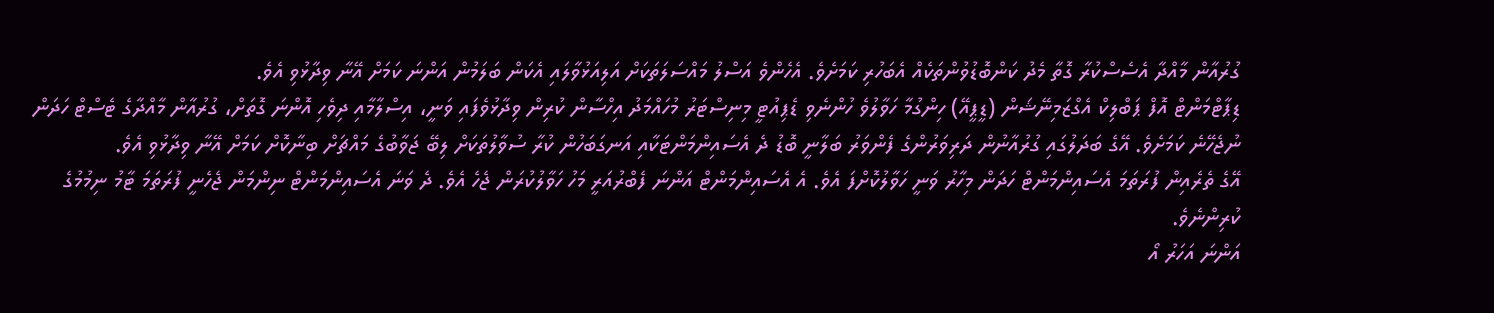ގުރުއާން މާއްދާ އެސެސްކުރާ ގޮތާ މެދު ކަންބޮޑުވުންތަކެއް އެބަހުރި ކަމަށެވެ. އެހެންވެ އަސްލު މައްސަލަތަކަށް އަލިއަޅުވާލައި އެކަން ބަލަމުން އަންނަ ކަމަށް އޭނާ ވިދާޅުވި އެވެ.
ޑިޕާޓްމަންޓް އޮފް ޕަބްލިކް އެގްޒަމިނޭޝަން (ޑީޕީއޭ) ހިންގުމާ ހަވާލުވެ ހުންނެވި ޑެޕިއުޓީ މިނިސްޓަރު މުހައްމަދު އިހްސާން ކުރިން ވިދާޅުވެފައި ވަނީ، އިސްލާމާއި ދިވެހި އޮންނަ ގޮތަށް، ގުރުއާން މާއްދާގެ ޓެސްޓް ހަދަން ނުޖެހޭނެ ކަމަށެވެ. އޭގެ ބަދަލުގައި ގުރުއާނުން ދަރިވަރުންގެ ފެންވަރު ބަލާނީ ބޮޑު ދެ އެސައިންމަންޓަކާއި އަނގަބަހުން ކުރާ ސުވާލުތަކަށް ލިބޭ ޖަވާބުގެ މައްޗަށް ބިނާކޮށް ކަމަށް އޭނާ ވިދާޅުވި އެވެ.
އޭގެ ތެރެއިން ފުރަތަމަ އެސައިންމަންޓް ހަދަން މިހާރު ވަނީ ހަވާލުކޮށްފަ އެވެ. އެ އެސައިންމަންޓް އަންނަ ފެބްރުއަރީ މަހު ހަވާލުކުރަން ޖެހެ އެވެ. ދެ ވަނަ އެސައިންމަންޓް ނިންމަން ޖެހެނީ ފުރަތަމަ ޓާމު ނިމުމުގެ ކުރިންނެވެ.
އަންނަ އަހަރު އޯ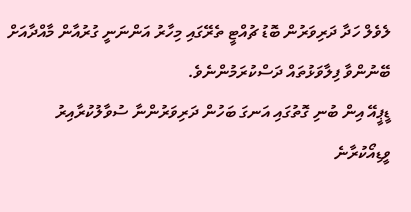ލެވެލް ހަދާ ދަރިވަރުން ބޮޑު ޗުއްޓީ ތެރޭގައި މިހާރު އަންނަނީ ގުރުއާން މާއްދާއަށް ބޭނުންވާ ފިލާވަޅުތައް ދަސްކުރަމުންނެވެ.
ޑީޕީއޭ އިން ބުނި ގޮތުގައި އަނގަ ބަހުން ދަރިވަރުންނާ ސުވާލުކުރާއިރު ވީޑިއޯކުރާނެ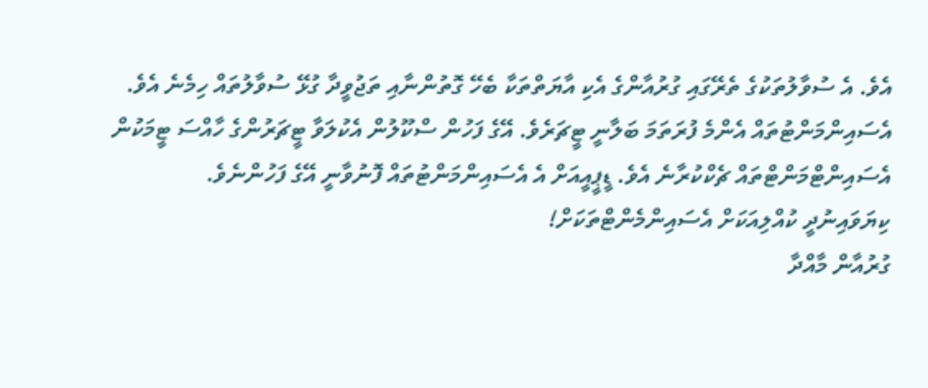އެވެ. އެ ސުވާލުތަކުގެ ތެރޭގައި ގުރުއާންގެ އެކި އާޔަތްތަކާ ބެހޭ ގޮތުންނާއި ތަޖުވީދާ ގުޅޭ ސުވާލުތައް ހިމެނެ އެވެ.
އެސައިންމަންޓުތައް އެންމެ ފުރަތަމަ ބަލާނީ ޓީޗަރެވެ. އޭގެ ފަހުން ސްކޫލުން އެކުލަވާ ޓީޗަރުންގެ ހާއްސަ ޓީމަކުން އެސައިންޓްމަންޓްތައް ޗެކްކުރާނެ އެވެ. ޑީޕީއީއަށް އެ އެސައިންމަންޓުތައް ފޮނުވާނީ އޭގެ ފަހުންނެވެ.
ކިޔަވައިނުދީ ކުއްލިއަކަށް އެސައިންމެންޓްތަކަށް!
ގުރުއާން މާއްދާ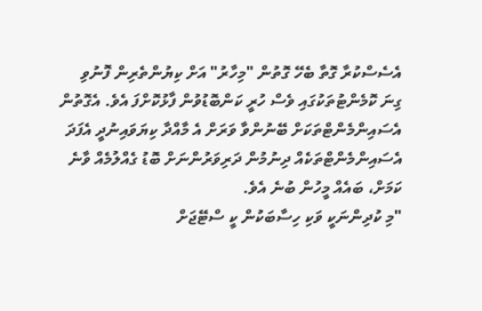އެސެސްކުރާ ގޮތާ ބެހޭ ގޮތުން "މިހާރު" އަށް ކިޔުންތެރިން ފޮނުވި ގިނަ ކޮމެންޓުތަކުގައި ވެސް ހުރީ ކަންބޮޑުވުން ފާޅުކޮށްފަ އެވެ. އެގޮތުން އެސައިންމެންޓްތަކަށް ބޭނުންވާ ވަރަށް އެ މާއްދާ ކިޔަވައިނުދީ އެފަދަ އެސައިންމެންޓްތަކެއް ދިނުމުން ދަރިވަރުންނަށް ބޮޑު ގެއްލުމެއް ވާނެ ކަމަށް، ބައެއް މީހުން ބުނެ އެވެ.
"މި ކުދިންނަކީ ވަކި ހިސާބަކުން ކީ ސްޓޭޖަށް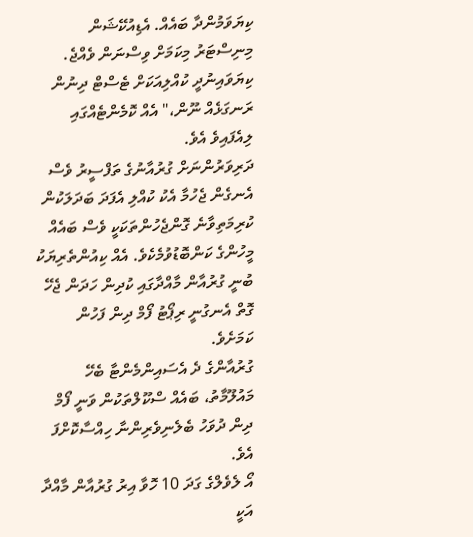ކިޔަވަމުންދާ ބައެއް. އެޑިއުކޭޝަން މިނިސްޓަރު މިކަމަށް ވިސްނަން ވެއްޖެ. ކިޔަވައިނުދީ ކުއްލިއަކަށް ޓެސްޓް ދިނުން ރަނގަޅެއް ނޫން،" އެއް ކޮމެންޓެއްގައި ލިއެފައިވެ އެވެ.
ދަރިވަރުންނަށް ގުރުއާނުގެ ތަފްސީރު ވެސް އެނގެން ޖެހުމާ އެކު ކުއްލި އެފަދަ ބަދަލަކުން ކުރިމަތިވާނެ ގޮންޖެހުންތަކަކީ ވެސް ބައެއް މީހުންގެ ކަންބޮޑުވުމެކެވެ. އެއް ކިއުންތެރިޔަކު ބުނީ ގުރުއާން މާއްދާގައި ކުދިން ހަދަން ޖެހޭ ގޮތް އެނގުނީ ރިޕޯޓު ފޯމް ދިން ފަހުން ކަމަށެވެ.
ގުރުއާންގެ ދެ އެސައިންމެންޓާ ބެހޭ މައުލޫމާތު، ބައެއް ސްކޫލްތަކުން ވަނީ ފޯމް ދިން ދުވަހު ބެލެނިވެރިންނާ ހިއްސާކޮށްފަ އެވެ.
އޯ ލެވެލްގެ ގަދަ 10 ހޮވާ އިރު ގުރުއާން މާއްދާ އަކީ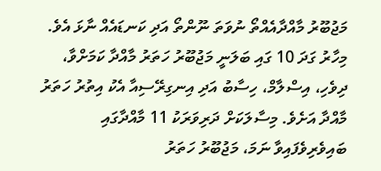މަޖުބޫރު މާއްދާއެއްތޯ ނުވަތަ ނޫންތޯ އަދި ކަނޑައެއް ނާޅަ އެވެ. މިހާރު ގަދަ 10 ގައި ބަލަނީ މަޖުބޫރު ހަތަރު މާއްދާ ކަމަށްވާ، ދިވެހި، އިސްލާމް، ހިސާބު އަދި އިނގިރޭސިއާ އެކު އިތުރު ހަތަރު މާއްދާ އަށެވެ. މިސާލަކަށް ދަރިވަރަކު 11 މާއްދާގައި ބައިވެރިވެފައިވާ ނަމަ، މަޖުބޫރު ހަތަރު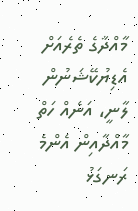މާއްދާގެ ތެރެއަށް އެޑިޔުކޭޝަނުން ލާނީ، އަނެއް ހަތް މާއްދާއިން އެންމެ ރަނގަޅު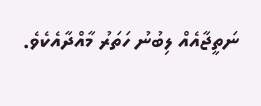ނަތީޖާއެއް ލިބުނު ހަތަރު މާއްދާއެކެވެ.